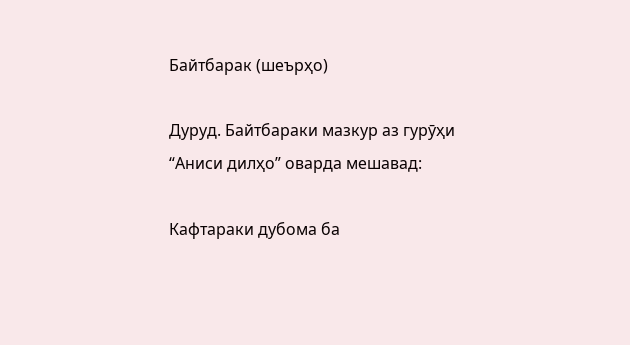Байтбарак (шеърҳо)

Дуруд. Байтбараки мазкур аз гурӯҳи “Аниси дилҳо” оварда мешавад:

Кафтараки дубома ба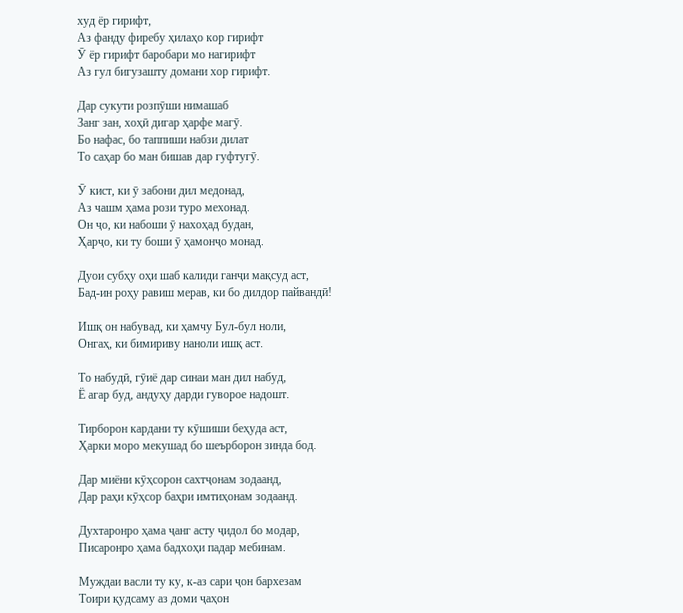худ ёр гирифт,
Аз фанду фиребу ҳилаҳо кор гирифт
Ӯ ёр гирифт баробари мо нагирифт
Аз гул бигузашту домани хор гирифт.

Дар сукути розпӯши нимашаб
Занг зан, хоҳӣ дигар ҳарфе магӯ.
Бо нафас, бо таппиши набзи дилат
То саҳар бо ман бишав дар гуфтугӯ.

Ӯ кист, ки ӯ забони дил медонад,
Аз чашм ҳама рози туро мехонад.
Он ҷо, ки набоши ӯ нахоҳад будан,
Ҳарҷо, ки ту боши ӯ ҳамонҷо монад.

Дуои субҳу оҳи шаб калиди ганҷи мақсуд аст,
Бад-ин роҳу равиш мерав, ки бо дилдор пайвандӣ!

Ишқ он набувад, ки ҳамчу Бул-бул ноли,
Онгаҳ, ки бимириву наноли ишқ аст.

То набудӣ, гӯиё дар синаи ман дил набуд,
Ё агар буд, андуҳу дарди гуворое надошт.

Тирборон кардани ту кӯшиши беҳуда аст,
Ҳарки моро мекушад бо шеърборон зинда бод.

Дар миёни кӯҳсорон сахтҷонам зодаанд,
Дар раҳи кӯҳсор баҳри имтиҳонам зодаанд.

Духтаронро ҳама ҷанг асту ҷидол бо модар,
Писаронро ҳама бадхоҳи падар мебинам.

Муждаи васли ту ку, к-аз сари ҷон бархезам
Тоири қудсаму аз доми ҷаҳон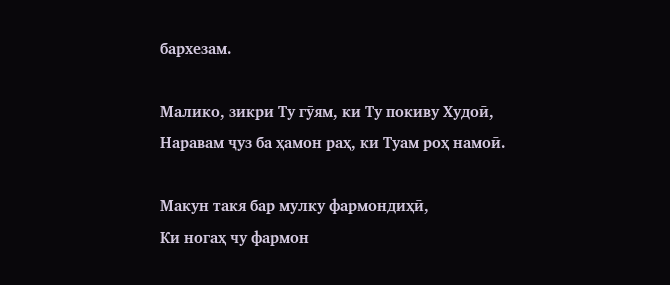бархезам.

Малико, зикри Ту гӯям, ки Ту покиву Худоӣ,
Наравам ҷуз ба ҳамон раҳ, ки Туам роҳ намоӣ.

Макун такя бар мулку фармондиҳӣ,
Ки ногаҳ чу фармон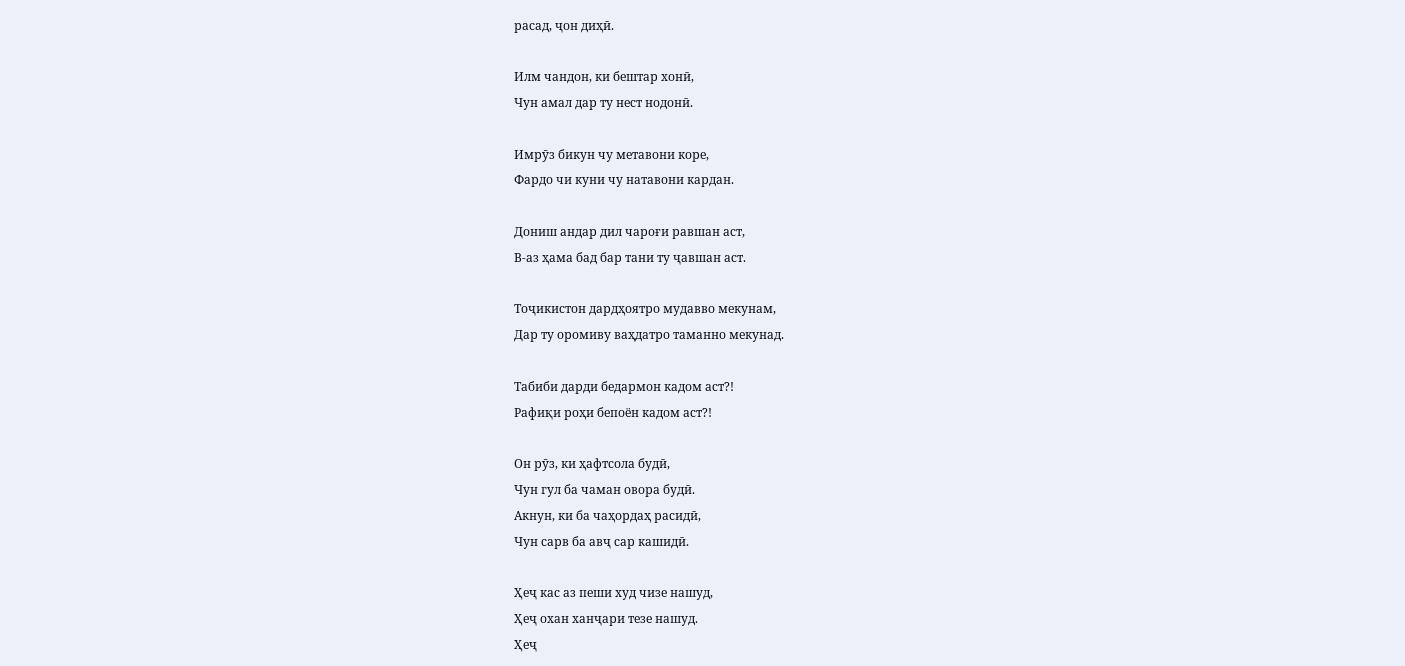расад, ҷон диҳӣ.

Илм чандон, ки бештар хонӣ,
Чун амал дар ту нест нодонӣ.

Имрӯз бикун чу метавони коре,
Фардо чи куни чу натавони кардан.

Дониш андар дил чароғи равшан аст,
В-аз ҳама бад бар тани ту ҷавшан аст.

Тоҷикистон дардҳоятро мудавво мекунам,
Дар ту оромиву ваҳдатро таманно мекунад.

Табиби дарди бедармон кадом аст?!
Рафиқи роҳи бепоён кадом аст?!

Он рӯз, ки ҳафтсола будӣ,
Чун гул ба чаман овора будӣ.
Акнун, ки ба чаҳордаҳ расидӣ,
Чун сарв ба авҷ сар кашидӣ.

Ҳеҷ кас аз пеши худ чизе нашуд,
Ҳеҷ охан ханҷари тезе нашуд.
Ҳеҷ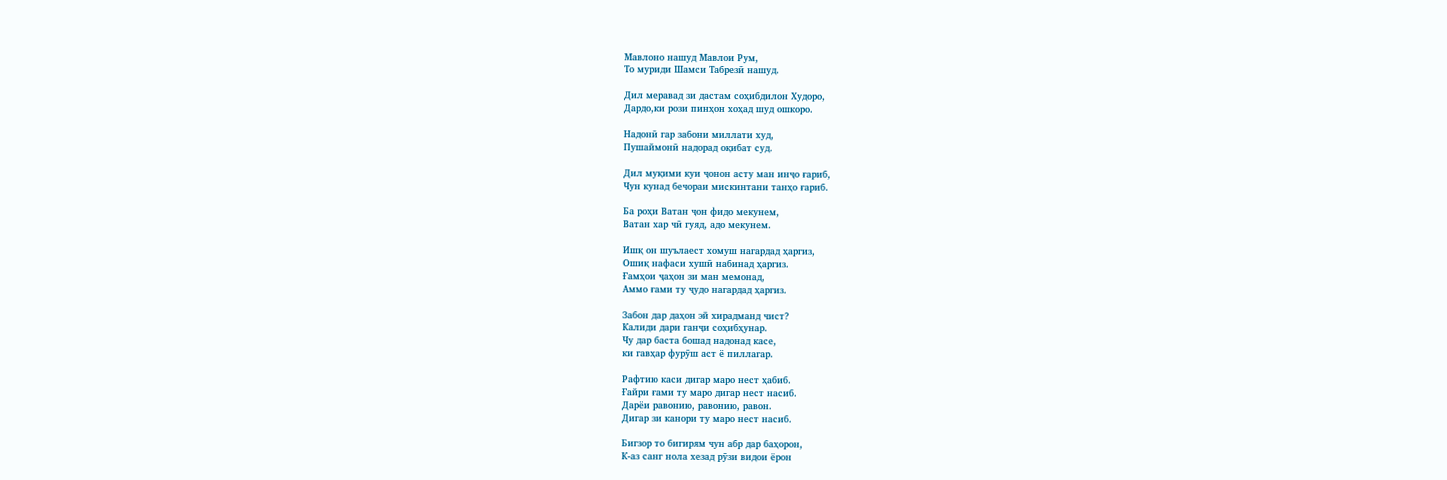Мавлоно нашуд Мавлои Рум,
То муриди Шамси Табрезӣ нашуд.

Дил меравад зи дастам соҳибдилон Худоро,
Дардо,ки рози пинҳон хоҳад шуд ошкоро.

Надонӣ гар забони миллати худ,
Пушаймонӣ надорад оқибат суд.

Дил муқими куи ҷонон асту ман инҷо ғариб,
Чун кунад бечораи мискинтани танҳо ғариб.

Ба роҳи Ватан ҷон фидо мекунем,
Ватан хар чӣ гуяд, адо мекунем.

Ишқ он шуълаест хомуш нагардад ҳаргиз,
Ошиқ нафаси хушӣ набинад ҳаргиз.
Ғамҳои ҷаҳон зи ман мемонад,
Аммо ғами ту ҷудо нагардад ҳаргиз.

Забон дар даҳон эй хирадманд чист?
Калиди дари ганҷи соҳибҳунар.
Чу дар баста бошад надонад касе,
ки гавҳар фурӯш аст ё пиллагар.

Рафтию каси дигар маро нест ҳабиб.
Ғайри ғами ту маро дигар нест насиб.
Дарёи равонию, равонию, равон.
Дигар зи канори ту маро нест насиб.

Бигзор то бигирям чун абр дар баҳорон,
К-аз санг нола хезад рӯзи видои ёрон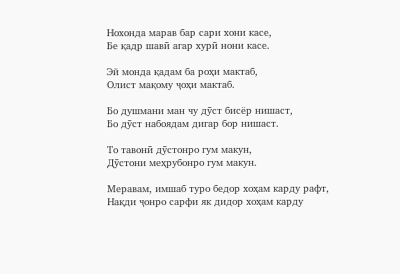Нохонда марав бар сари хони касе,
Бе қадр шавӣ агар хурӣ нони касе.

Эй монда қадам ба роҳи мактаб,
Олист мақому ҷоҳи мактаб.

Бо душмани ман чу дӯст бисёр нишаст,
Бо дӯст набоядам дигар бор нишаст.

То тавонӣ дӯстонро гум макун,
Дӯстони меҳрубонро гум макун.

Меравам, имшаб туро бедор хоҳам карду рафт,
Нақди ҷонро сарфи як дидор хоҳам карду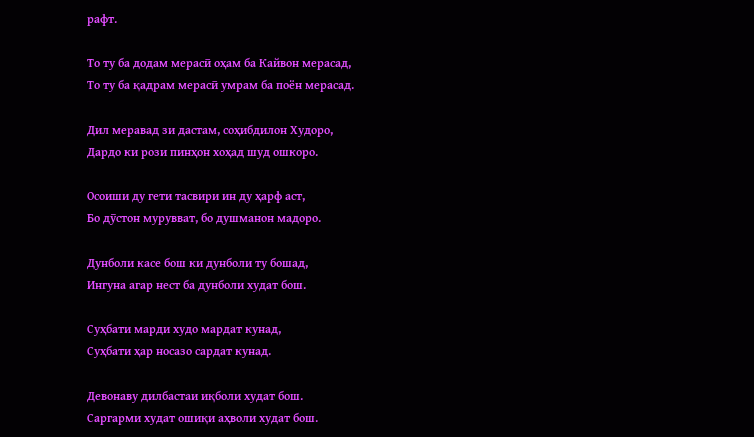рафт.

То ту ба додам мерасӣ оҳам ба Кайвон мерасад,
То ту ба қадрам мерасӣ умрам ба поён мерасад.

Дил меравад зи дастам, соҳибдилон Худоро,
Дардо ки рози пинҳон хоҳад шуд ошкоро.

Осоиши ду гети тасвири ин ду ҳарф аст,
Бо дӯстон мурувват, бо душманон мадоро.

Дунболи касе бош ки дунболи ту бошад,
Ингуна агар нест ба дунболи худат бош.

Суҳбати марди худо мардат кунад,
Суҳбати ҳар носазо сардат кунад.

Девонаву дилбастаи иқболи худат бош.
Саргарми худат ошиқи аҳволи худат бош.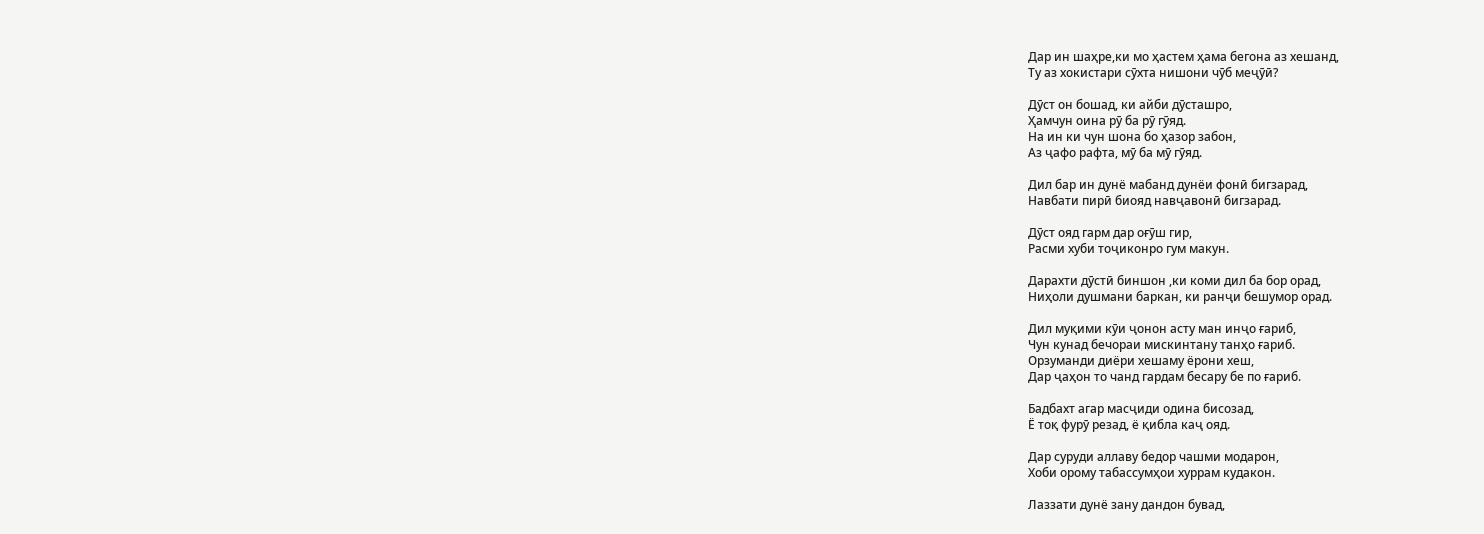Дар ин шаҳре,ки мо ҳастем ҳама бегона аз хешанд,
Ту аз хокистари сӯхта нишони чӯб меҷӯӣ?

Дӯст он бошад, ки айби дӯсташро,
Ҳамчун оина рӯ ба рӯ гӯяд.
На ин ки чун шона бо ҳазор забон,
Аз ҷафо рафта, мӯ ба мӯ гӯяд.

Дил бар ин дунё мабанд дунёи фонӣ бигзарад,
Навбати пирӣ биояд навҷавонӣ бигзарад.

Дӯст ояд гарм дар оғӯш гир,
Расми хуби тоҷиконро гум макун.

Дарахти дӯстӣ биншон ,ки коми дил ба бор орад,
Ниҳоли душмани баркан, ки ранҷи бешумор орад.

Дил муқими кӯи ҷонон асту ман инҷо ғариб,
Чун кунад бечораи мискинтану танҳо ғариб.
Орзуманди диёри хешаму ёрони хеш,
Дар ҷаҳон то чанд гардам бесару бе по ғариб.

Бадбахт агар масҷиди одина бисозад,
Ё тоқ фурӯ резад, ё қибла каҷ ояд.

Дар суруди аллаву бедор чашми модарон,
Хоби орому табассумҳои хуррам кудакон.

Лаззати дунё зану дандон бувад,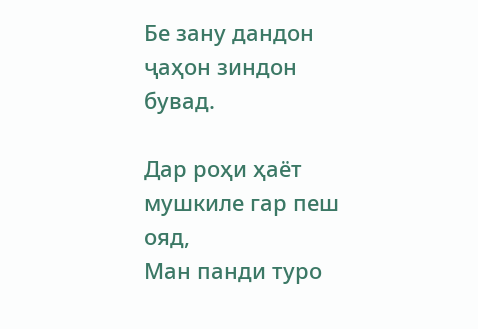Бе зану дандон ҷаҳон зиндон бувад.

Дар роҳи ҳаёт мушкиле гар пеш ояд,
Ман панди туро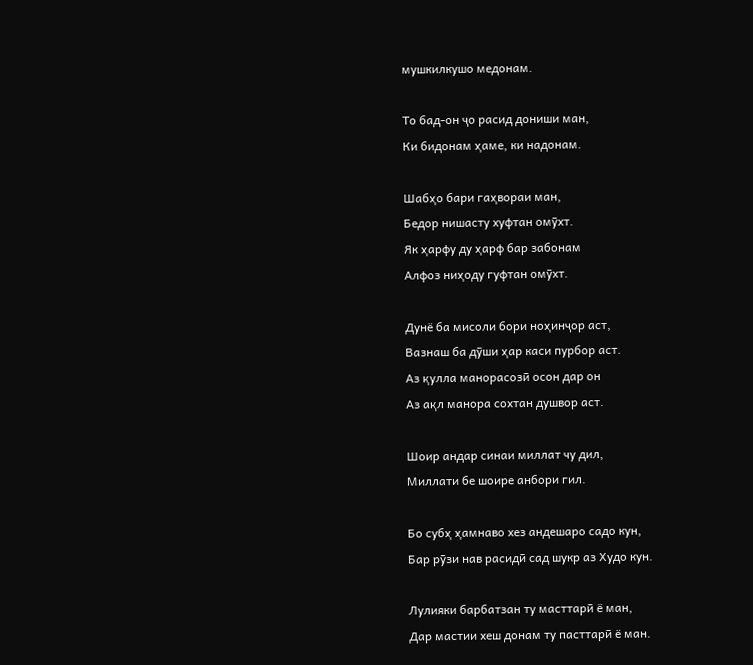мушкилкушо медонам.

То бад-он ҷо расид дониши ман,
Ки бидонам ҳаме, ки надонам.

Шабҳо бари гаҳвораи ман,
Бедор нишасту хуфтан омӯхт.
Як ҳарфу ду ҳарф бар забонам
Алфоз ниҳоду гуфтан омӯхт.

Дунё ба мисоли бори ноҳинҷор аст,
Вазнаш ба дӯши ҳар каси пурбор аст.
Аз қулла манорасозӣ осон дар он
Аз ақл манора сохтан душвор аст.

Шоир андар синаи миллат чу дил,
Миллати бе шоире анбори гил.

Бо субҳ ҳамнаво хез андешаро садо кун,
Бар рӯзи нав расидӣ сад шукр аз Худо кун.

Лулияки барбатзан ту масттарӣ ё ман,
Дар мастии хеш донам ту пасттарӣ ё ман.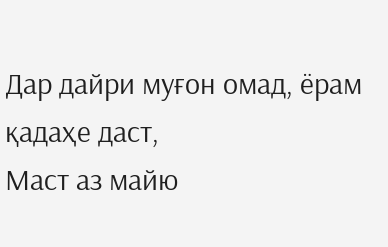Дар дайри муғон омад, ёрам қадаҳе даст,
Маст аз майю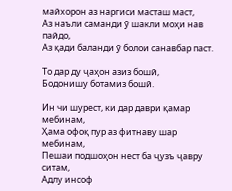майхорон аз наргиси масташ маст,
Аз наъли саманди ӯ шакли моҳи нав пайдо,
Аз қади баланди ӯ болои санавбар паст.

То дар ду ҷаҳон азиз бошӣ,
Бодонишу ботамиз бошӣ.

Ин чи шурест, ки дар даври қамар мебинам,
Ҳама офоқ пур аз фитнаву шар мебинам,
Пешаи подшоҳон нест ба ҷузъ ҷавру ситам,
Адлу инсоф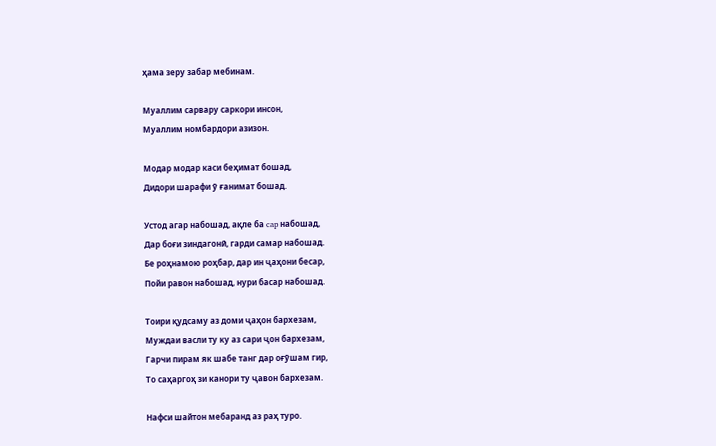ҳама зеру забар мебинам.

Муаллим сарвару саркори инсон,
Муаллим номбардори азизон.

Модар модар каси беҳимат бошад,
Дидори шарафи ӯ ғанимат бошад.

Устод агар набошад, ақле ба cap набошад,
Дар боғи зиндагонӣ, гарди самар набошад.
Бе роҳнамою роҳбар, дар ин ҷаҳони бесар,
Пойи равон набошад, нури басар набошад.

Тоири қудсаму аз доми ҷаҳон бархезам,
Муждаи васли ту ку аз сари ҷон бархезам,
Гарчи пирам як шабе танг дар оғӯшам гир,
То саҳаргоҳ зи канори ту ҷавон бархезам.

Нафси шайтон мебаранд аз раҳ туро.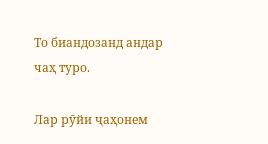То биандозанд андар чаҳ туро.

Лар рӯйи ҷаҳонем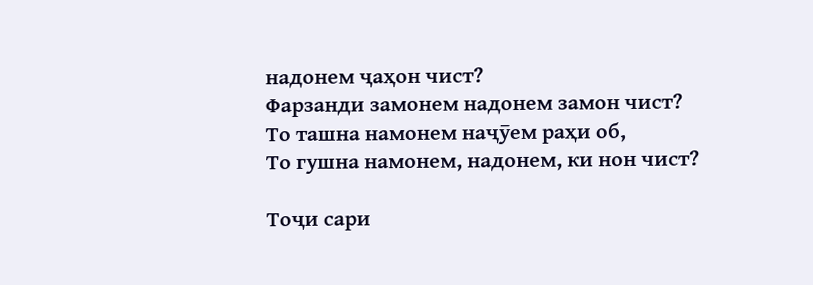надонем ҷаҳон чист?
Фарзанди замонем надонем замон чист?
То ташна намонем наҷӯем раҳи об,
То гушна намонем, надонем, ки нон чист?

Тоҷи сари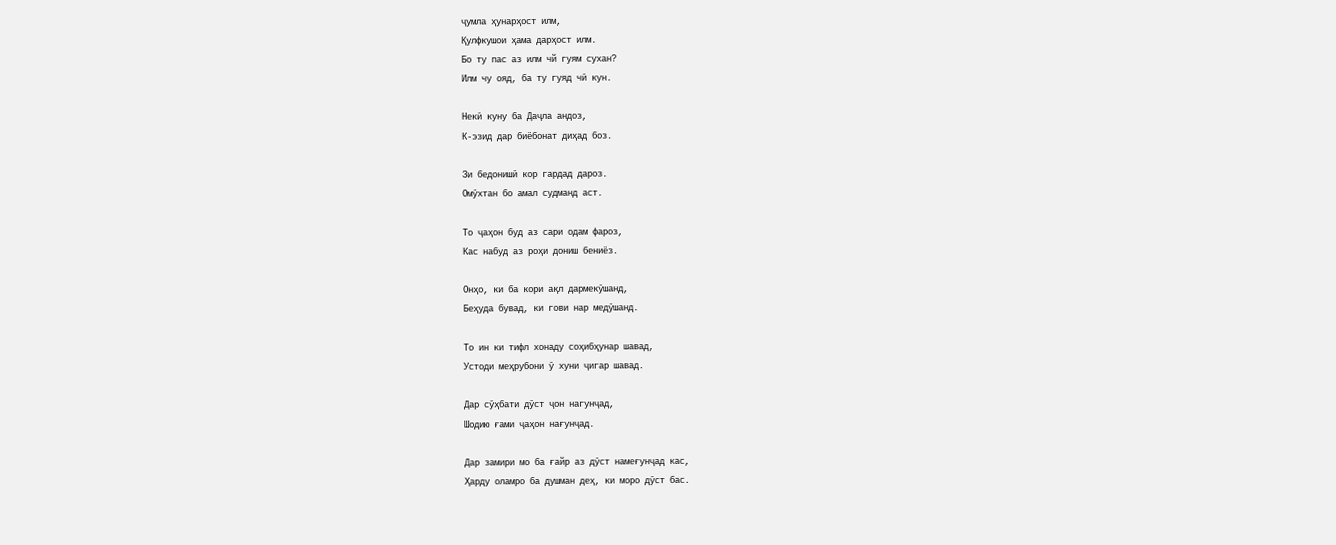ҷумла ҳунарҳост илм,
Қулфкушои ҳама дарҳост илм.
Бо ту пас аз илм чй гуям сухан?
Илм чу ояд, ба ту гуяд чӣ кун.

Некӣ куну ба Даҷла андоз,
К-эзид дар биёбонат диҳад боз.

Зи бедонишӣ кор гардад дароз.
Омӯхтан бо амал судманд аст.

То ҷаҳон буд аз сари одам фароз,
Кас набуд аз роҳи дониш бениёз.

Онҳо, ки ба кори ақл дармекӯшанд,
Беҳуда бувад, ки гови нар медӯшанд.

То ин ки тифл хонаду соҳибҳунар шавад,
Устоди меҳрубони ӯ хуни ҷигар шавад.

Дар сӯҳбати дӯст ҷон нагунҷад,
Шодию ғами ҷаҳон нағунҷад.

Дар замири мо ба ғайр аз дӯст намеғунҷад кас,
Ҳарду оламро ба душман деҳ, ки моро дӯст бас.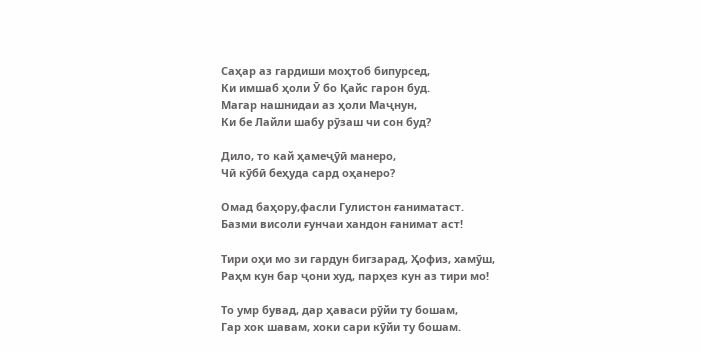Саҳар аз гардиши моҳтоб бипурсед,
Ки имшаб ҳоли Ӯ бо Қайс гарон буд.
Магар нашнидаи аз ҳоли Маҷнун,
Ки бе Лайли шабу рӯзаш чи сон буд?

Дило, то кай ҳамеҷӯӣ манеро,
Чӣ кӯбӣ беҳуда сард оҳанеро?

Омад баҳору,фасли Гулистон ғаниматаст.
Базми висоли ғунчаи хандон ғанимат аст!

Тири оҳи мо зи гардун бигзарад, Ҳофиз, хамӯш,
Раҳм кун бар ҷони худ, парҳез кун аз тири мо!

То умр бувад, дар ҳаваси рӯйи ту бошам,
Гар хок шавам, хоки сари кӯйи ту бошам.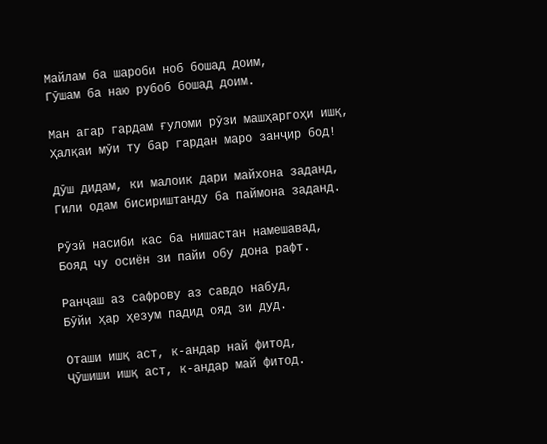Майлам ба шароби ноб бошад доим,
Гӯшам ба наю рубоб бошад доим.

Ман агар гардам ғуломи рӯзи машҳаргоҳи ишқ,
Ҳалқаи мӯи ту бар гардан маро занҷир бод!

Дӯш дидам, ки малоик дари майхона заданд,
Гили одам бисириштанду ба паймона заданд.

Рӯзӣ насиби кас ба нишастан намешавад,
Бояд чу осиён зи пайи обу дона рафт.

Ранҷаш аз сафрову аз савдо набуд,
Бӯйи ҳар ҳезум падид ояд зи дуд.

Оташи ишқ аст, к-андар най фитод,
Ҷӯшиши ишқ аст, к-андар май фитод.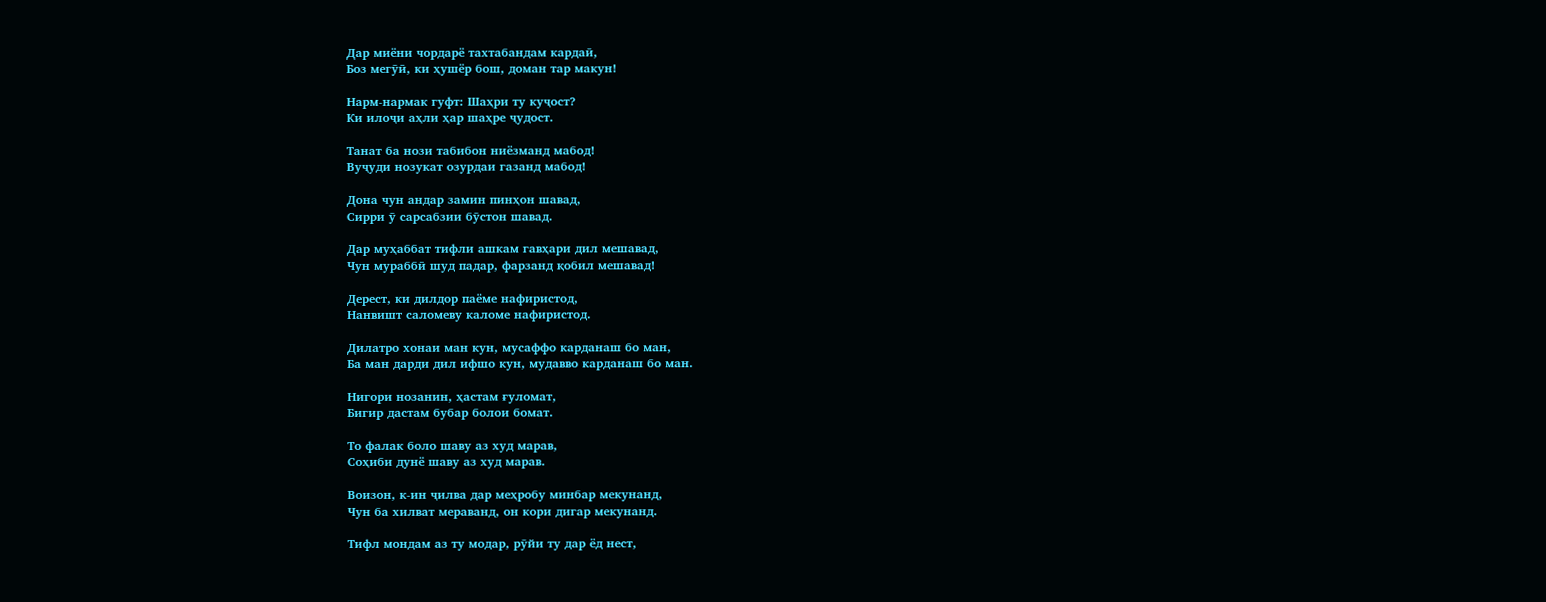Дар миёни чордарё тахтабандам кардаӣ,
Боз мегӯӣ, ки ҳушёр бош, доман тар макун!

Нарм-нармак гуфт: Шаҳри ту куҷост?
Ки илоҷи аҳли ҳар шаҳре ҷудост.

Танат ба нози табибон ниёзманд мабод!
Вуҷуди нозукат озурдаи газанд мабод!

Дона чун андар замин пинҳон шавад,
Сирри ӯ сарсабзии бӯстон шавад.

Дар муҳаббат тифли ашкам гавҳари дил мешавад,
Чун мураббӣ шуд падар, фарзанд қобил мешавад!

Дерест, ки дилдор паёме нафиристод,
Нанвишт саломеву каломе нафиристод.

Дилатро хонаи ман кун, мусаффо карданаш бо ман,
Ба ман дарди дил ифшо кун, мудавво карданаш бо ман.

Нигори нозанин, ҳастам ғуломат,
Бигир дастам бубар болои бомат.

То фалак боло шаву аз худ марав,
Соҳиби дунё шаву аз худ марав.

Воизон, к-ин ҷилва дар меҳробу минбар мекунанд,
Чун ба хилват мераванд, он кори дигар мекунанд.

Тифл мондам аз ту модар, рӯйи ту дар ёд нест,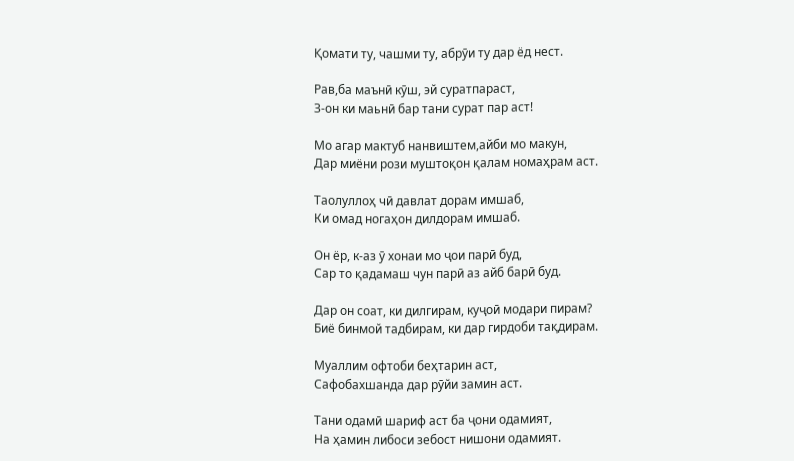Қомати ту, чашми ту, абрӯи ту дар ёд нест.

Рав,ба маънӣ кӯш, эй суратпараст,
З-он ки маьнӣ бар тани сурат пар аст!

Мо агар мактуб нанвиштем,айби мо макун,
Дар миёни рози муштоқон қалам номаҳрам аст.

Таолуллоҳ чӣ давлат дорам имшаб,
Ки омад ногаҳон дилдорам имшаб.

Он ёр, к-аз ӯ хонаи мо ҷои парӣ буд,
Сар то қадамаш чун парӣ аз айб барӣ буд.

Дар он соат, ки дилгирам, куҷоӣ модари пирам?
Биё бинмой тадбирам, ки дар гирдоби тақдирам.

Муаллим офтоби беҳтарин аст,
Сафобахшанда дар рӯйи замин аст.

Тани одамӣ шариф аст ба ҷони одамият,
На ҳамин либоси зебост нишони одамият.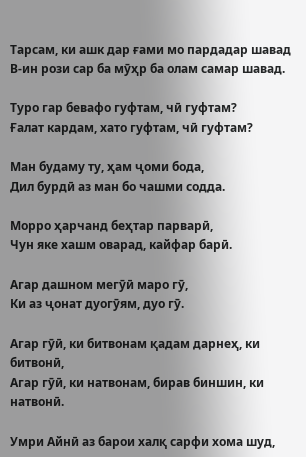Тарсам, ки ашк дар ғами мо пардадар шавад
В-ин рози сар ба мӯҳр ба олам самар шавад.

Туро гар бевафо гуфтам, чӣ гуфтам?
Ғалат кардам, хато гуфтам, чӣ гуфтам?

Ман будаму ту, ҳам ҷоми бода,
Дил бурдӣ аз ман бо чашми содда.

Морро ҳарчанд беҳтар парварӣ,
Чун яке хашм оварад, кайфар барӣ.

Агар дашном мегӯӣ маро гӯ,
Ки аз ҷонат дуогӯям, дуо гӯ.

Агар гӯӣ, ки битвонам қадам дарнеҳ, ки битвонӣ,
Агар гӯӣ, ки натвонам, бирав биншин, ки натвонӣ.

Умри Айнӣ аз барои халқ сарфи хома шуд,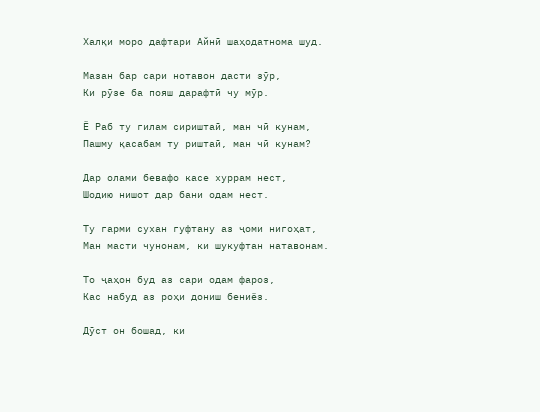Халқи моро дафтари Айнӣ шаҳодатнома шуд.

Мазан бар сари нотавон дасти зӯр,
Ки рӯзе ба пояш дарафтӣ чу мӯр.

Ё Раб ту гилам сириштаӣ, ман чӣ кунам,
Пашму қасабам ту риштаӣ, ман чӣ кунам?

Дар олами бевафо касе хуррам нест,
Шодию нишот дар бани одам нест.

Ту гарми сухан гуфтану аз ҷоми нигоҳат,
Ман масти чунонам, ки шукуфтан натавонам.

То ҷаҳон буд аз сари одам фароз,
Кас набуд аз роҳи дониш бениёз.

Дӯст он бошад, ки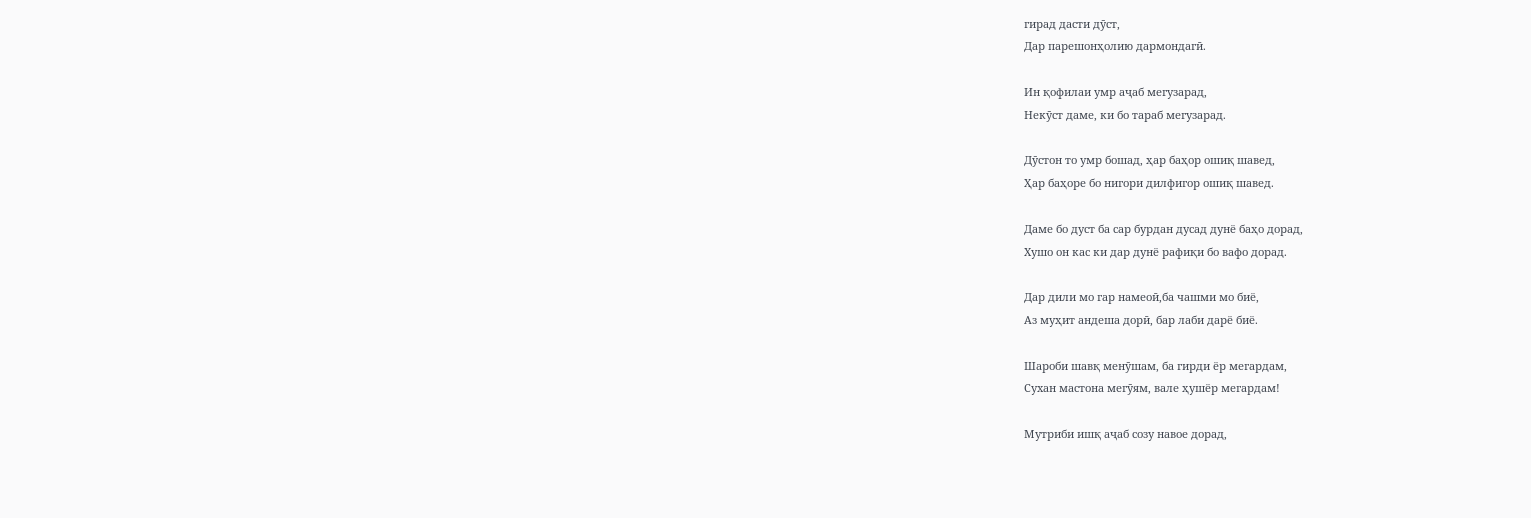гирад дасти дӯст,
Дар парешонҳолию дармондагӣ.

Ин қофилаи умр аҷаб мегузарад,
Некӯст даме, ки бо тараб мегузарад.

Дӯстон то умр бошад, ҳар баҳор ошиқ шавед,
Ҳар баҳоре бо нигори дилфигор ошиқ шавед.

Даме бо дуст ба сар бурдан дусад дунё баҳо дорад,
Хушо он кас ки дар дунё рафиқи бо вафо дорад.

Дар дили мо гар намеоӣ,ба чашми мо биё,
Аз муҳит андеша дорӣ, бар лаби дарё биё.

Шароби шавқ менӯшам, ба гирди ёр мегардам,
Сухан мастона мегӯям, вале ҳушёр мегардам!

Мутриби ишқ аҷаб созу навое дорад,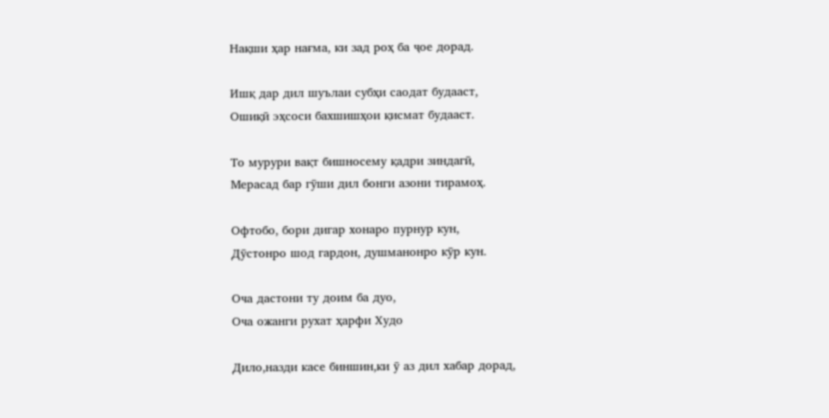Нақши ҳар нағма, ки зад роҳ ба ҷое дорад.

Ишқ дар дил шуълаи субҳи саодат будааст,
Ошиқӣ эҳсоси бахшишҳои қисмат будааст.

То мурури вақт бишносему қадри зиндагӣ,
Мерасад бар гӯши дил бонги азони тирамоҳ.

Офтобо, бори дигар хонаро пурнур кун,
Дӯстонро шод гардон, душманонро кӯр кун.

Оча дастони ту доим ба дуо,
Оча ожанги рухат ҳарфи Худо

Дило,назди касе биншин,ки ӯ аз дил хабар дорад,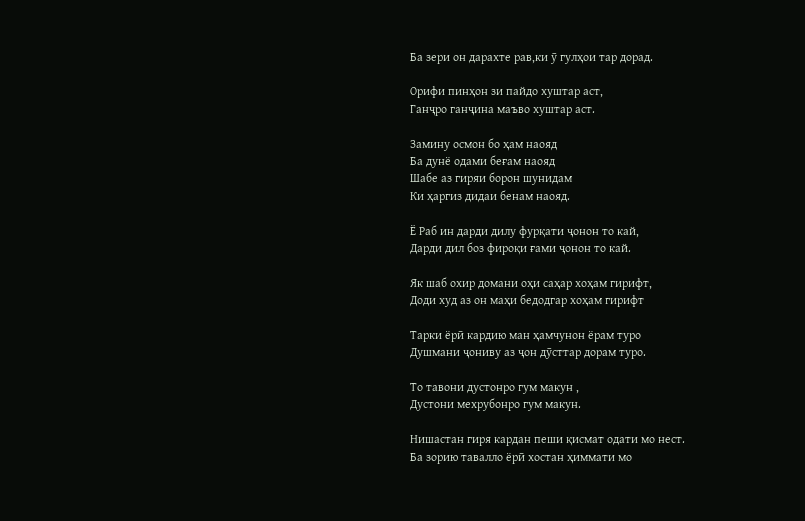Ба зери он дарахте рав,ки ӯ гулҳои тар дорад.

Орифи пинҳон зи пайдо хуштар аст,
Ганҷро ганҷина маъво хуштар аст.

Замину осмон бо ҳам наояд
Ба дунё одами беғам наояд
Шабе аз гиряи борон шунидам
Ки ҳаргиз дидаи бенам наояд.

Ё Раб ин дарди дилу фурқати ҷонон то кай,
Дарди дил боз фироқи ғами ҷонон то кай.

Як шаб охир домани оҳи саҳар хоҳам гирифт,
Доди худ аз он маҳи бедодгар хоҳам гирифт

Тарки ёрӣ кардию ман ҳамчунон ёрам туро
Душмани ҷониву аз ҷон дӯсттар дорам туро.

То тавони дустонро гум макун ,
Дустони мехрубонро гум макун.

Нишастан гиря кардан пеши қисмат одати мо нест.
Ба зорию тавалло ёрӣ хостан ҳиммати мо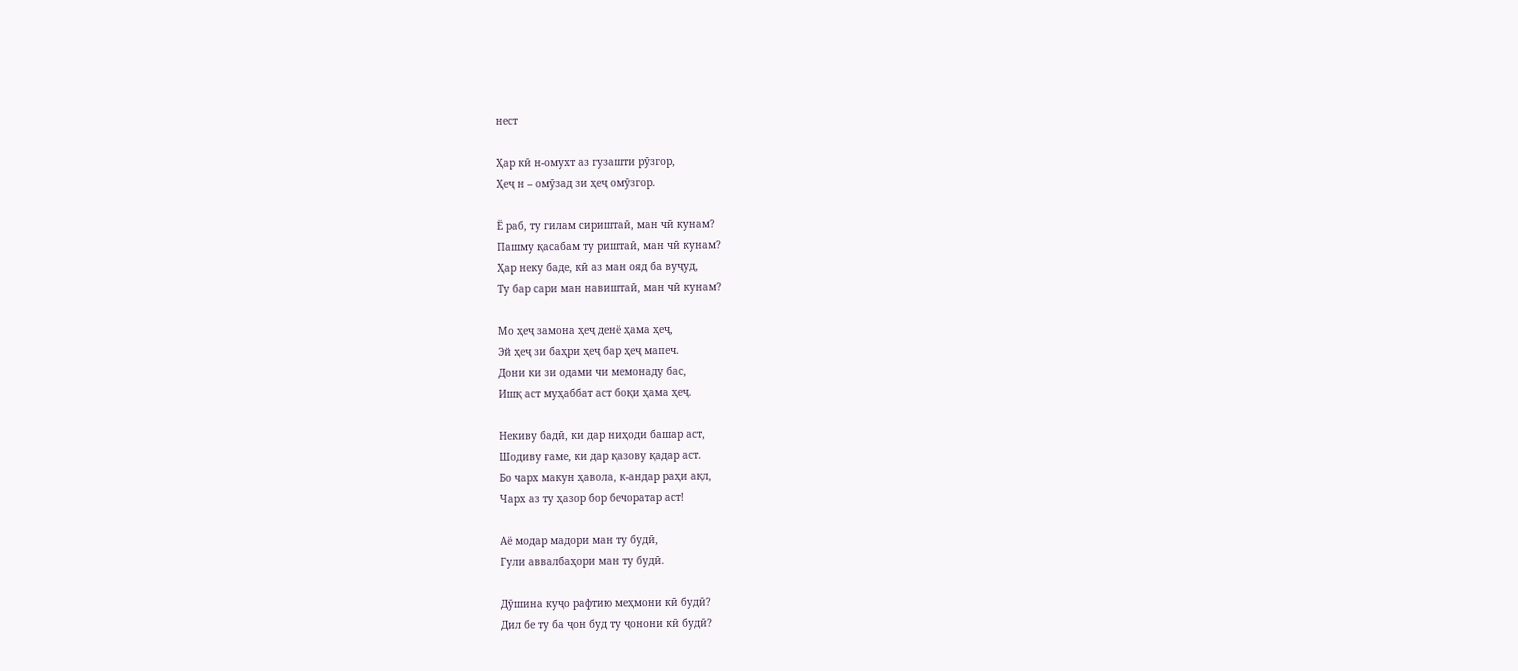нест

Ҳар кӣ н-омухт аз гузашти рӯзгор,
Ҳеҷ н – омӯзад зи ҳеҷ омӯзгор.

Ё раб, ту гилам сириштаӣ, ман чӣ кунам?
Пашму қасабам ту риштаӣ, ман чӣ кунам?
Ҳар неку баде, кӣ аз ман ояд ба вуҷуд,
Ту бар сари ман навиштаӣ, ман чӣ кунам?

Мо ҳеҷ замона ҳеҷ денё ҳама ҳеҷ,
Эй ҳеҷ зи баҳри ҳеҷ бар ҳеҷ мапеч.
Дони ки зи одами чи мемонаду бас,
Ишқ аст муҳаббат аст боқи ҳама ҳеҷ.

Некиву бадӣ, ки дар ниҳоди башар аст,
Шодиву ғаме, ки дар қазову қадар аст.
Бо чарх макун ҳавола, к-андар раҳи ақл,
Чарх аз ту ҳазор бор бечоратар аст!

Аё модар мадори ман ту будӣ,
Гули аввалбаҳори ман ту будӣ.

Дӯшина куҷо рафтию меҳмони кӣ будӣ?
Дил бе ту ба ҷон буд ту ҷонони кӣ будӣ?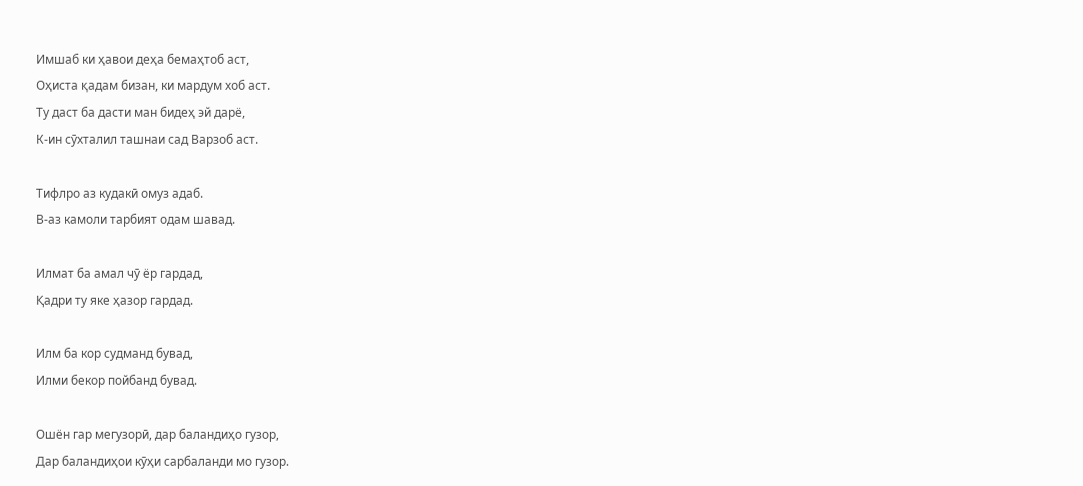Имшаб ки ҳавои деҳа бемаҳтоб аст,
Оҳиста қадам бизан, ки мардум хоб аст.
Ту даст ба дасти ман бидеҳ эй дарё,
К-ин сӯхталил ташнаи сад Варзоб аст.

Тифлро аз кудакӣ омуз адаб.
В-аз камоли тарбият одам шавад.

Илмат ба амал чӯ ёр гардад,
Қадри ту яке ҳазор гардад.

Илм ба кор судманд бувад,
Илми бекор пойбанд бувад.

Ошён гар мегузорӣ, дар баландиҳо гузор,
Дар баландиҳои кӯҳи сарбаланди мо гузор.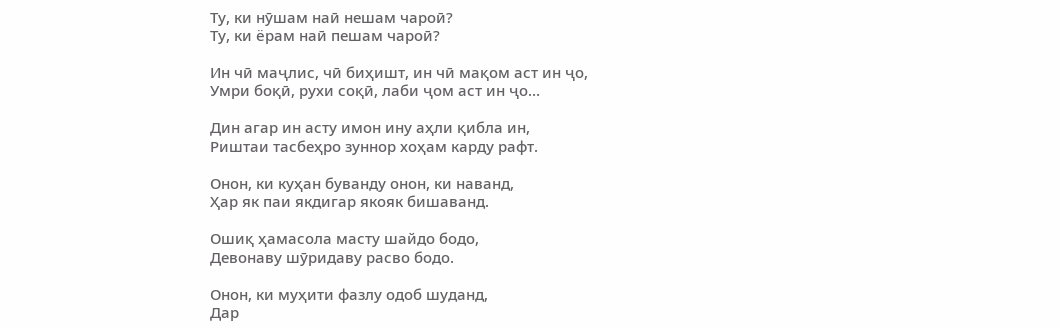Ту, ки нӯшам наӣ нешам чароӣ?
Ту, ки ëрам наӣ пешам чароӣ?

Ин чӣ маҷлис, чӣ биҳишт, ин чӣ мақом аст ин ҷо,
Умри боқӣ, рухи соқӣ, лаби ҷом аст ин ҷо…

Дин агар ин асту имон ину аҳли қибла ин,
Риштаи тасбеҳро зуннор хоҳам карду рафт.

Онон, ки куҳан буванду онон, ки наванд,
Ҳар як паи якдигар якояк бишаванд.

Ошиқ ҳамасола масту шайдо бодо,
Девонаву шӯридаву расво бодо.

Онон, ки муҳити фазлу одоб шуданд,
Дар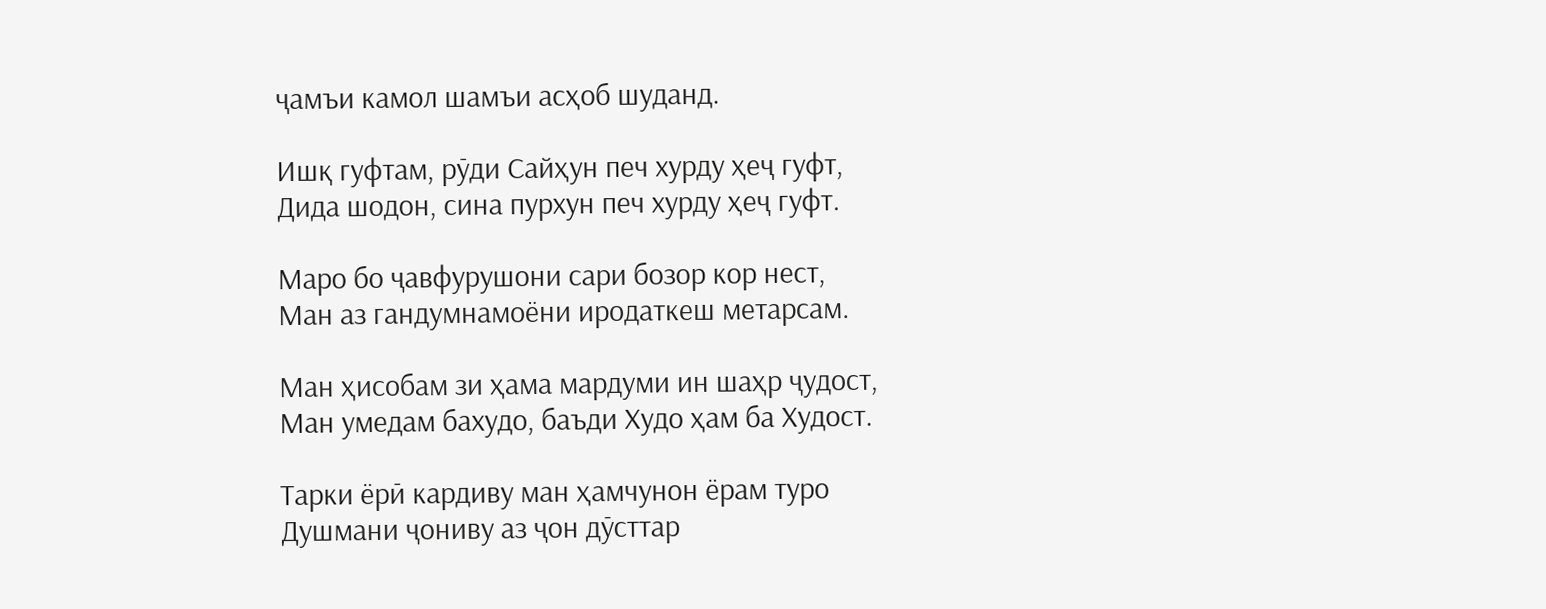ҷамъи камол шамъи асҳоб шуданд.

Ишқ гуфтам, рӯди Сайҳун печ хурду ҳеҷ гуфт,
Дида шодон, сина пурхун печ хурду ҳеҷ гуфт.

Маро бо ҷавфурушони сари бозор кор нест,
Ман аз гандумнамоёни иродаткеш метарсам.

Ман ҳисобам зи ҳама мардуми ин шаҳр ҷудост,
Ман умедам бахудо, баъди Худо ҳам ба Худост.

Тарки ёрӣ кардиву ман ҳамчунон ёрам туро
Душмани ҷониву аз ҷон дӯсттар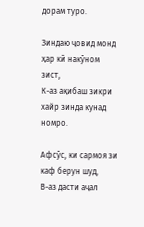дорам туро.

Зиндаю ҷовид монд ҳар кӣ накӯном зист,
К-аз ақибаш зикри хайр зинда кунад номро.

Афсӯс, ки сармоя зи каф берун шуд,
В-аз дасти аҷал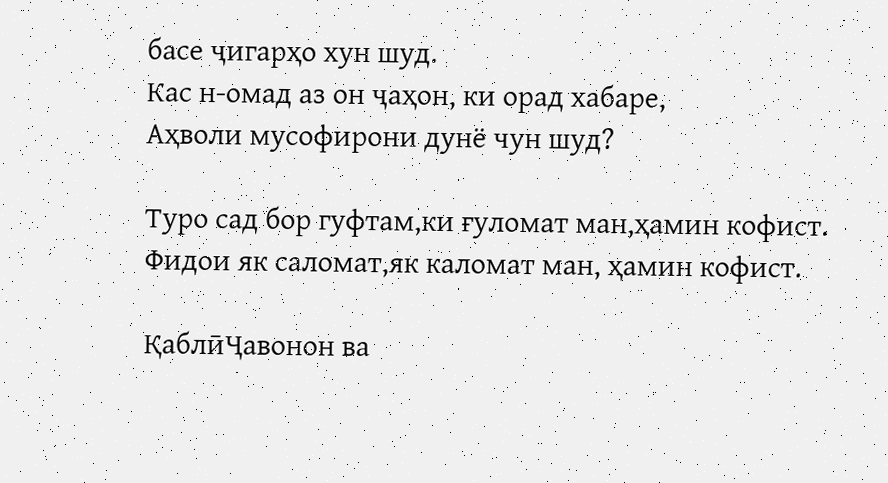басе ҷигарҳо хун шуд.
Кас н-омад аз он ҷаҳон, ки орад хабаре,
Аҳволи мусофирони дунё чун шуд?

Туро сад бор гуфтам,ки ғуломат ман,ҳамин кофист.
Фидои як саломат,як каломат ман, ҳамин кофист.

ҚаблӣҶавонон ва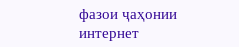фазои ҷаҳонии интернет